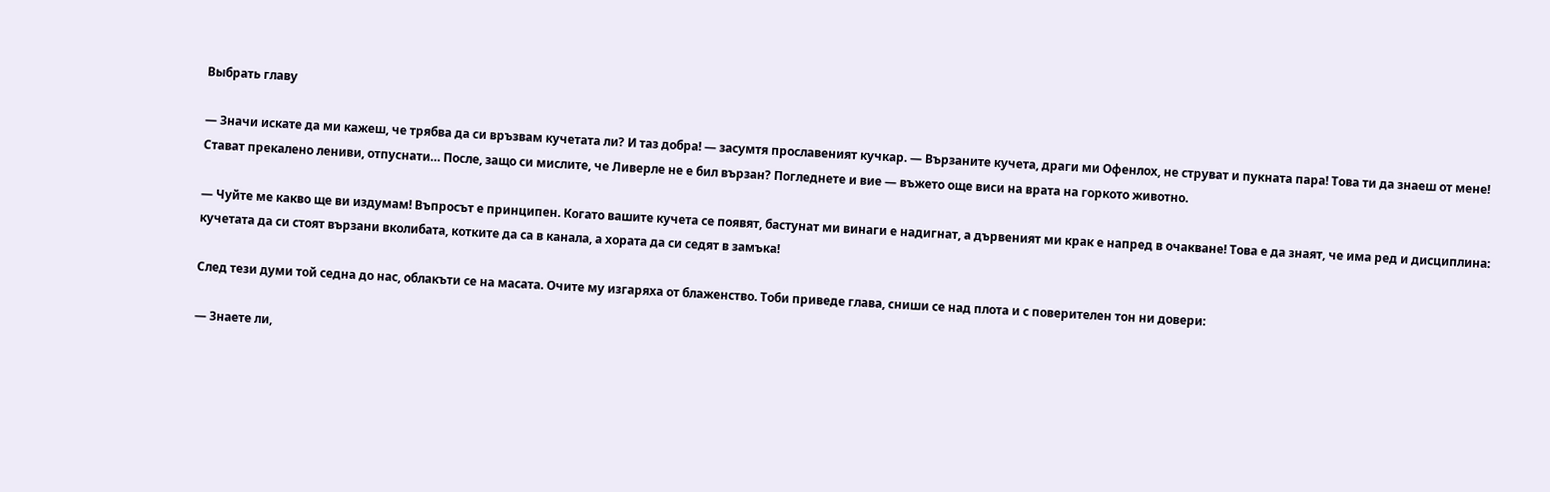Выбрать главу

— Значи искате да ми кажеш, че трябва да си връзвам кучетата ли? И таз добра! — засумтя прославеният кучкар. — Вързаните кучета, драги ми Офенлох, не струват и пукната пара! Това ти да знаеш от мене! Стават прекалено лениви, отпуснати… После, защо си мислите, че Ливерле не е бил вързан? Погледнете и вие — въжето още виси на врата на горкото животно.

— Чуйте ме какво ще ви издумам! Въпросът е принципен. Когато вашите кучета се появят, бастунат ми винаги е надигнат, а дървеният ми крак е напред в очакване! Това е да знаят, че има ред и дисциплина: кучетата да си стоят вързани вколибата, котките да са в канала, а хората да си седят в замъка!

След тези думи той седна до нас, облакъти се на масата. Очите му изгаряха от блаженство. Тоби приведе глава, сниши се над плота и с поверителен тон ни довери:

— Знаете ли,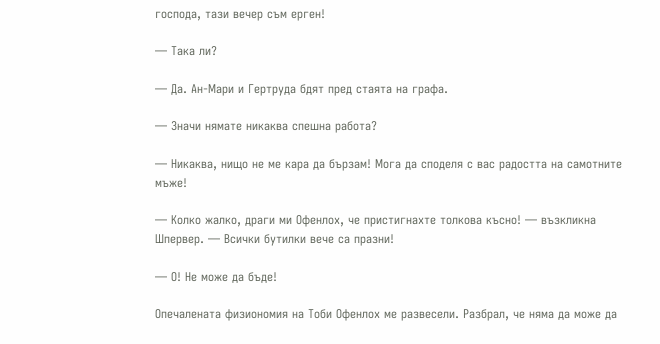господа, тази вечер съм ерген!

— Така ли?

— Да. Ан-Мари и Гертруда бдят пред стаята на графа.

— Значи нямате никаква спешна работа?

— Никаква, нищо не ме кара да бързам! Мога да споделя с вас радостта на самотните мъже!

— Колко жалко, драги ми Офенлох, че пристигнахте толкова късно! — възкликна Шпервер. — Всички бутилки вече са празни!

— О! Не може да бъде!

Опечалената физиономия на Тоби Офенлох ме развесели. Разбрал, че няма да може да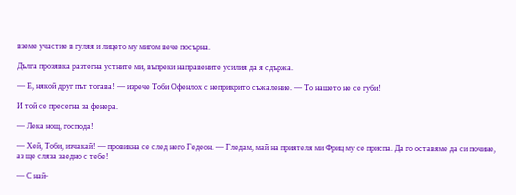вземе участие в гуляя и лицето му мигом вече посърна.

Дълга прозявка разтегна устните ми, въпреки направените усилия да я сдържа.

— Е, някой друг път тогава! — изрече Тоби Офенлох с неприкрито съжаление. — То нашето не се губи!

И той се пресегна за фенера.

— Лека нощ, господа!

— Хей, Тоби, изчакай! — провикна се след него Гедеон. — Гледам, май на приятеля ми Фриц му се приспа. Да го оставяме да си почине, аз ще сляза заедно с тебе!

— С най-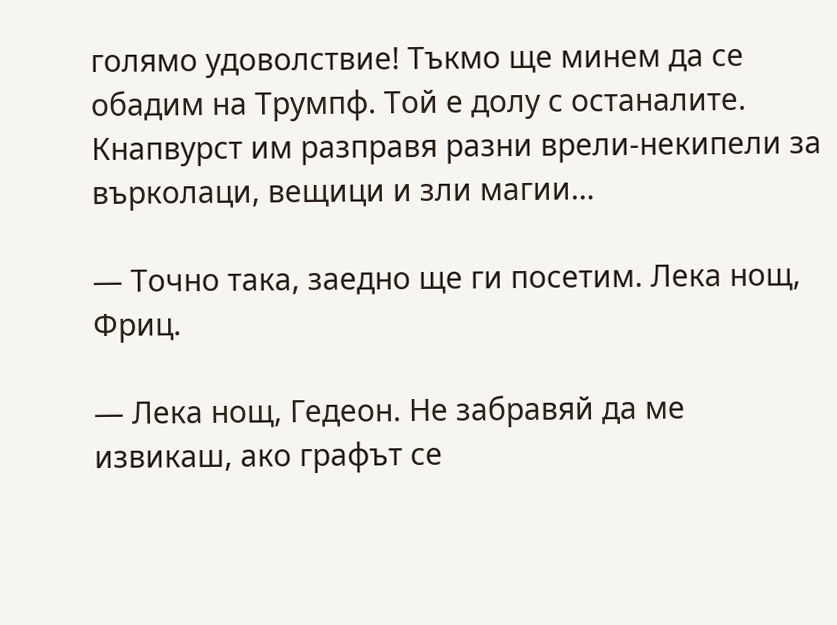голямо удоволствие! Тъкмо ще минем да се обадим на Трумпф. Той е долу с останалите. Кнапвурст им разправя разни врели-некипели за върколаци, вещици и зли магии…

— Точно така, заедно ще ги посетим. Лека нощ, Фриц.

— Лека нощ, Гедеон. Не забравяй да ме извикаш, ако графът се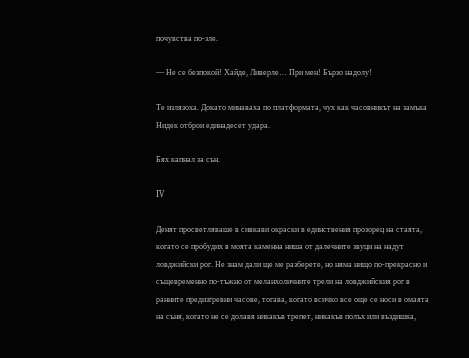почувства по-зле.

— Не се безпокой! Хайде, Ливерле… При мен! Бързо надолу!

Те излязоха. Докато минаваха по платформата, чух как часовникът на замъка Нидек отброи единадесет удара.

Бях капнал за сън.

IV

Денят просветляваше в сивкави окраски в единствения прозорец на стаята, когато се пробудих в моята каменна ниша от далечните звуци на надут ловджийски рог. Не знам дали ще ме разберете, но няма нищо по-прекрасно и същевременно по-тъжно от меланхоличните трели на ловджийския рог в ранните предизгревни часове, тогава, когато всичко все още се носи в омаята на съня, когато не се долавя никакъв трепет, никакъв полъх или въздишка,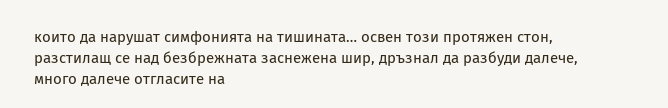които да нарушат симфонията на тишината… освен този протяжен стон, разстилащ се над безбрежната заснежена шир, дръзнал да разбуди далече, много далече отгласите на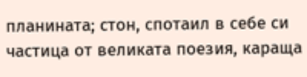планината; стон, спотаил в себе си частица от великата поезия, караща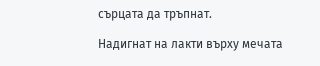сърцата да тръпнат.

Надигнат на лакти върху мечата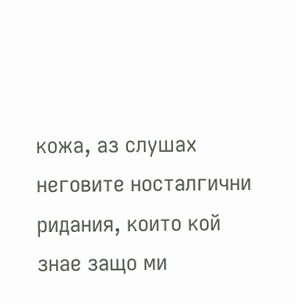кожа, аз слушах неговите носталгични ридания, които кой знае защо ми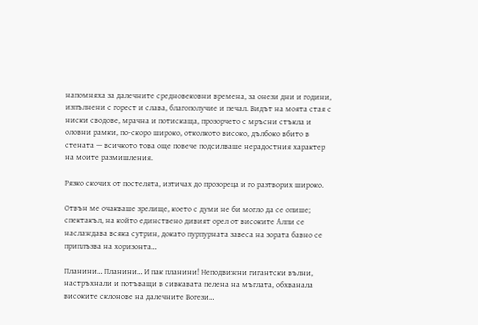напомняха за далечните средновековни времена, за онези дни и години, изпълнени с горест и слава, благополучие и печал. Видът на моята стая с ниски сводове, мрачна и потискаща, прозорчето с мръсни стъкла и оловни рамки, по-скоро широко, отколкото високо, дълбоко вбито в стената — всичкото това още повече подсилваше нерадостния характер на моите размишления.

Рязко скочих от постелята, изтичах до прозореца и го разтворих широко.

Отвън ме очакваше зрелище, което с думи не би могло да се опише; спектакъл, на който единствено дивият орел от високите Алпи се наслаждава всяка сутрин, докато пурпурната завеса на зората бавно се приплъзва на хоризонта…

Планини… Планини… И пак планини! Неподвижни гигантски вълни, настръхнали и потъващи в сивкавата пелена на мъглата, обхванала високите склонове на далечните Вогези…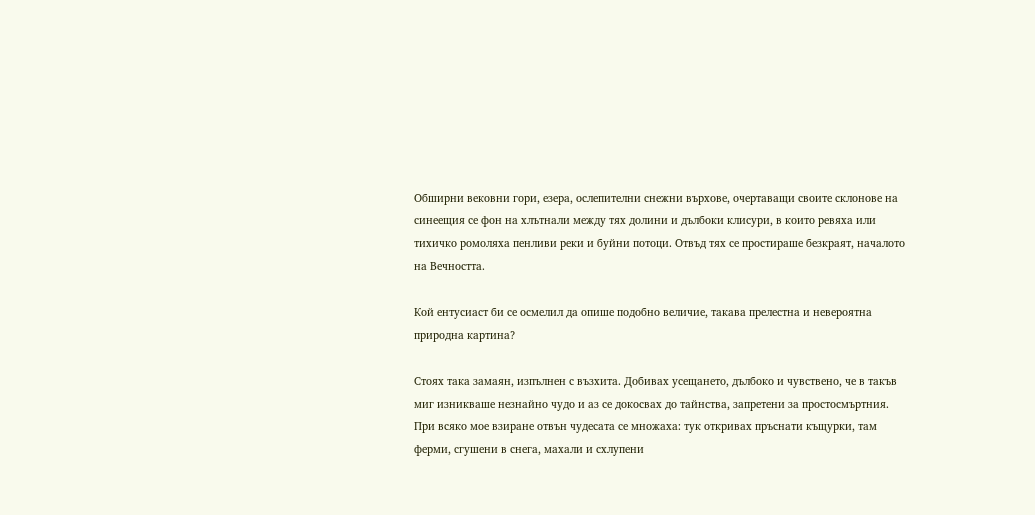Обширни вековни гори, езера, ослепителни снежни върхове, очертаващи своите склонове на синеещия се фон на хлътнали между тях долини и дълбоки клисури, в които ревяха или тихичко ромоляха пенливи реки и буйни потоци. Отвъд тях се простираше безкраят, началото на Вечността.

Кой ентусиаст би се осмелил да опише подобно величие, такава прелестна и невероятна природна картина?

Стоях така замаян, изпълнен с възхита. Добивах усещането, дълбоко и чувствено, че в такъв миг изникваше незнайно чудо и аз се докосвах до тайнства, запретени за простосмъртния. При всяко мое взиране отвън чудесата се множаха: тук откривах пръснати къщурки, там ферми, сгушени в снега, махали и схлупени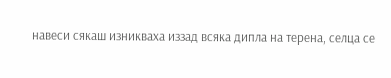навеси сякаш изникваха иззад всяка дипла на терена, селца се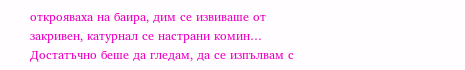открояваха на баира, дим се извиваше от закривен, катурнал се настрани комин… Достатъчно беше да гледам, да се изпълвам с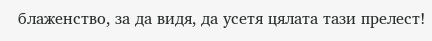блаженство, за да видя, да усетя цялата тази прелест!